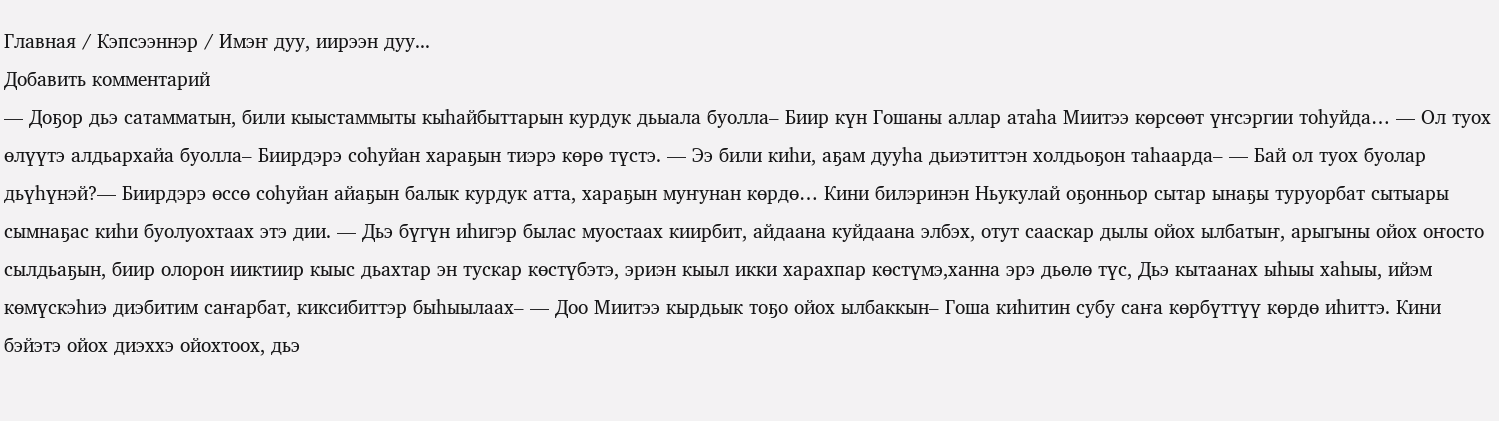Главная / Кэпсээннэр / Имэҥ дуу, иирээн дуу...
Добавить комментарий
— Доҕор дьэ сатамматын, били кыыстаммыты кыһайбыттарын курдук дьыала буолла– Биир күн Гошаны аллар атаһа Миитээ көрсөөт үҥсэргии тоһуйда… — Ол туох өлүүтэ алдьархайа буолла– Биирдэрэ соһуйан хараҕын тиэрэ көрө түстэ. — Ээ били киһи, аҕам дууһа дьиэтиттэн холдьоҕон таһаарда– — Бай ол туох буолар дьүһүнэй?— Биирдэрэ өссө соһуйан айаҕын балык курдук атта, хараҕын муҥунан көрдө… Кини билэринэн Ньукулай оҕонньор сытар ынаҕы туруорбат сытыары сымнаҕас киһи буолуохтаах этэ дии. — Дьэ бүгүн иһигэр былас муостаах киирбит, айдаана куйдаана элбэх, отут сааскар дылы ойох ылбатыҥ, арыгыны ойох оҥосто сылдьаҕын, биир олорон ииктиир кыыс дьахтар эн тускар көстүбэтэ, эриэн кыыл икки харахпар көстүмэ,ханна эрэ дьөлө түс, Дьэ кытаанах ыһыы хаһыы, ийэм көмүскэһиэ диэбитим саҥарбат, киксибиттэр быһыылаах– — Доо Миитээ кырдьык тоҕо ойох ылбаккын– Гоша киһитин субу саҥа көрбүттүү көрдө иһиттэ. Кини бэйэтэ ойох диэххэ ойохтоох, дьэ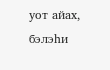уот айах, бэлэһи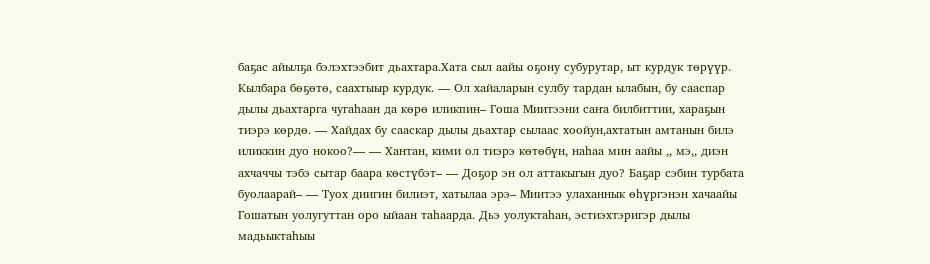баҕас айылҕа бэлэхтээбит дьахтара.Хата сыл аайы оҕону субурутар, ыт курдук төрүүр. Кылбара бөҕөтө, саахтыыр курдук. — Ол хайаларын сулбу тардан ылабын, бу сааспар дылы дьахтарга чугаһаан да көрө иликпин– Гоша Миитээни саҥа билбиттии, хараҕын тиэрэ көрдө. — Хайдах бу сааскар дылы дьахтар сылаас хоойун,ахтатын амтанын билэ иликкин дуо нокоо?— — Хантан, кими ол тиэрэ көтөбүн, наһаа мин аайы ,, мэ,, диэн ахчаччы тэбэ сытар баара көстүбэт– — Доҕор эн ол аттакыгын дуо? Баҕар сэбин турбата буолаарай– — Туох диигин билиэт, хатылаа эрэ– Миитээ улаханнык өһүргэнэн хачаайы Гошатын уолугуттан оро ыйаан таһаарда. Дьэ уолуктаһан, эстиэхтэригэр дылы мадьыктаһыы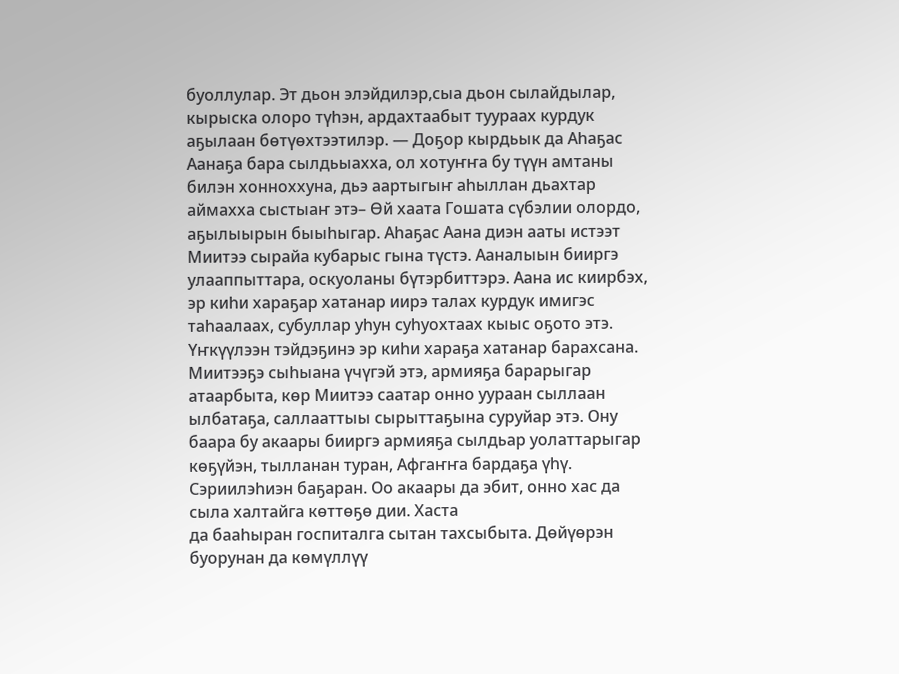буоллулар. Эт дьон элэйдилэр,сыа дьон сылайдылар, кырыска олоро түһэн, ардахтаабыт туураах курдук аҕылаан бөтүөхтээтилэр. — Доҕор кырдьык да Аһаҕас Аанаҕа бара сылдьыахха, ол хотуҥҥа бу түүн амтаны билэн хонноххуна, дьэ аартыгыҥ аһыллан дьахтар аймахха сыстыаҥ этэ– Өй хаата Гошата сүбэлии олордо, аҕылыырын быыһыгар. Аһаҕас Аана диэн ааты истээт Миитээ сырайа кубарыс гына түстэ. Ааналыын бииргэ улааппыттара, оскуоланы бүтэрбиттэрэ. Аана ис киирбэх, эр киһи хараҕар хатанар иирэ талах курдук имигэс таһаалаах, субуллар уһун суһуохтаах кыыс оҕото этэ. Үҥкүүлээн тэйдэҕинэ эр киһи хараҕа хатанар барахсана. Миитээҕэ сыһыана үчүгэй этэ, армияҕа барарыгар атаарбыта, көр Миитээ саатар онно уураан сыллаан ылбатаҕа, саллааттыы сырыттаҕына суруйар этэ. Ону баара бу акаары бииргэ армияҕа сылдьар уолаттарыгар көҕүйэн, тылланан туран, Афгаҥҥа бардаҕа үһү. Сэриилэһиэн баҕаран. Оо акаары да эбит, онно хас да сыла халтайга көттөҕө дии. Хаста
да бааһыран госпиталга сытан тахсыбыта. Дөйүөрэн буорунан да көмүллүү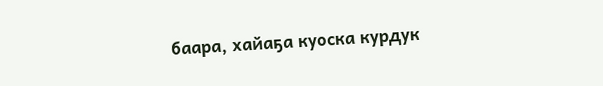баара, хайаҕа куоска курдук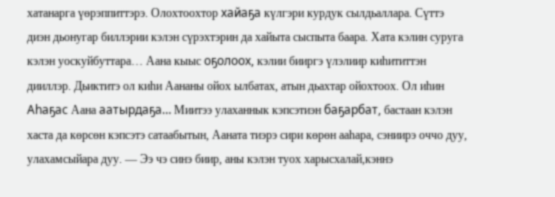хатанарга үөрэппиттэрэ. Олохтоохтор хайаҕа күлгэри курдук сылдьаллара. Сүттэ диэн дьонугар биллэрии кэлэн сүрэхтэрин да хайыта сыспыта баара. Хата кэлин суруга кэлэн уоскуйбуттара… Аана кыыс оҕолоох, кэлии бииргэ үлэлиир киһититтэн дииллэр. Дьиктитэ ол киһи Аананы ойох ылбатах, атын дьахтар ойохтоох. Ол иһин Аһаҕас Аана аатырдаҕа… Миитээ улаханнык кэпсэтиэн баҕарбат, бастаан кэлэн хаста да көрсөн кэпсэтэ сатаабытын, Ааната тиэрэ сири көрөн ааһара, сэниирэ оччо дуу, улахамсыйара дуу. — Ээ чэ синэ биир, аны кэлэн туох харысхалай,кэннэ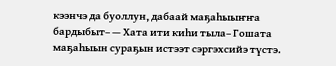кээнчэ да буоллун, дабаай маҕаһыыҥҥа бардыбыт– — Хата ити киһи тыла– Гошата маҕаһыын сураҕын истээт сэргэхсийэ түстэ.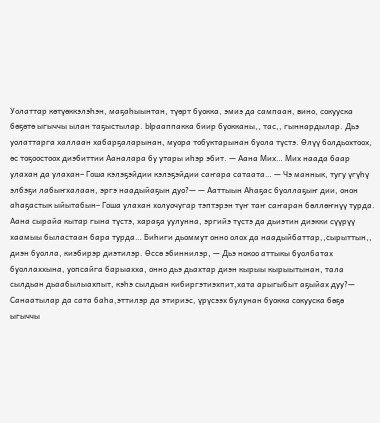Уолаттар көтүөккэлэһэн, маҕаһыынтан, түөрт буокка, эмиэ да сампаан, вино, сокууска бөҕөтө ыгыччы ылан таҕыстылар. Ырааппакка биир буокканы,, тас,, гыннардылар. Дьэ уолаттарга халлаан хабарҕаларынан, муора тобуктарынан буола түстэ. Өлүү болдьохтоох, өс тоҕоостоох диэбиттии Ааналара бу утары иһэр эбит. — Аана Мих… Мих наада баар улахан да улахан– Гоша кэлэҕэйдии кэлэҕэйдии саҥара сатаата… — Чэ маннык, тугу үгүһү элбэҕи лабыҥхалаан, эргэ наадыйаҕын дуо?— — Ааттыын Аһаҕас буоллаҕыҥ дии, онон аһаҕастык ыйытабын– Гоша улахан холуочугар тэптэрэн түҥ таҥ саҥаран бөллөҥнүү турда. Аана сырайа кытар гына түстэ, хараҕа уулунна, эргийэ түстэ да дьиэтин диэкки сүүрүү хаамыы быластаан бара турда… Биһиги дьоммут онно олох да наадыйбаттар,,сырыттын,, диэн буолла, киэбирэр диэтилэр. Өссө эбиннилэр, — Дьэ нокоо аттыкы буолбатах буоллаххына, уопсайга барыахха, онно дьэ дьахтар диэн кырыы кырыытынан, тала сылдьан дьаабылыахпыт, кэһэ сылдьан кибиргэтиэхпит,хата арыгыбыт аҕыйах дуу?— Санаатылар да сата баһа,эттилэр да этириэс, үрүсээх булунан буокка сокууска бөҕө ыгыччы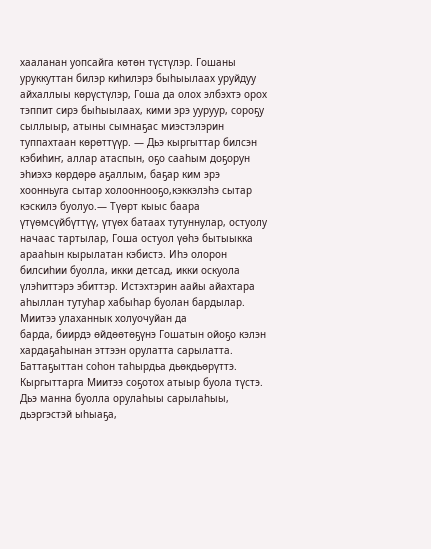хааланан уопсайга көтөн түстүлэр. Гошаны уруккуттан билэр киһилэрэ быһыылаах уруйдуу айхаллыы көрүстүлэр, Гоша да олох элбэхтэ орох тэппит сирэ быһыылаах, кими эрэ ууруур, сороҕу сыллыыр, атыны сымнаҕас миэстэлэрин туппахтаан көрөттүүр. — Дьэ кыргыттар билсэн кэбиһиҥ, аллар атаспын, оҕо сааһым доҕорун эһиэхэ көрдөрө аҕаллым, баҕар ким эрэ хоонньуга сытар холооннооҕо,кэккэлэһэ сытар кэскилэ буолуо.— Түөрт кыыс баара үтүөмсүйбүттүү, үтүөх батаах тутуннулар, остуолу начаас тартылар, Гоша остуол үөһэ бытыыкка арааһын кырылатан кэбистэ. Иһэ олорон билсиһии буолла, икки детсад, икки оскуола үлэһиттэрэ эбиттэр. Истэхтэрин аайы айахтара аһыллан тутуһар хабыһар буолан бардылар. Миитээ улаханнык холуочуйан да
барда, биирдэ өйдөөтөҕүнэ Гошатын ойоҕо кэлэн хардаҕаһынан эттээн орулатта сарылатта. Баттаҕыттан соһон таһырдьа дьөкдьөрүттэ. Кыргыттарга Миитээ соҕотох атыыр буола түстэ. Дьэ манна буолла орулаһыы сарылаһыы, дьэргэстэй ыһыаҕа,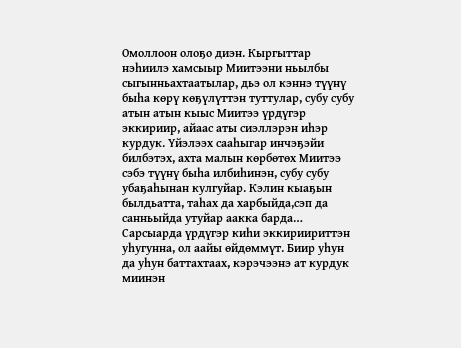Омоллоон олоҕо диэн. Кыргыттар нэһиилэ хамсыыр Миитээни ньылбы сыгынньахтаатылар, дьэ ол кэннэ түүнү быһа көрү көҕүлүттэн туттулар, субу субу атын атын кыыс Миитээ үрдүгэр эккириир, айаас аты сиэллэрэн иһэр курдук. Үйэлээх сааһыгар инчэҕэйи билбэтэх, ахта малын көрбөтөх Миитээ сэбэ түүнү быһа илбиһинэн, субу субу убаҕаһынан кулгуйар. Кэлин кыаҕын былдьатта, таһах да харбыйда,сэп да санньыйда утуйар аакка барда… Сарсыарда үрдүгэр киһи эккириириттэн уһугунна, ол аайы өйдөммүт. Биир уһун да уһун баттахтаах, кэрэчээнэ ат курдук миинэн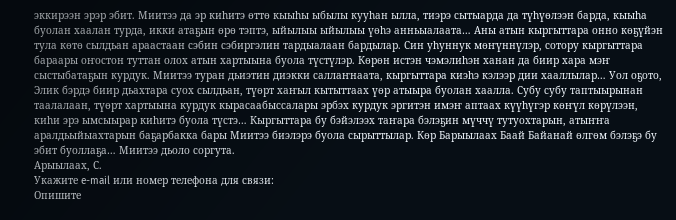эккирээн эрэр эбит. Миитээ да эр киһитэ өттө кыыһы ыбылы кууһан ылла, тиэрэ сытыарда да түһүөлээн барда, кыыһа буолан хаалан турда, икки атаҕын өрө тэптэ, ыйылыы ыйылыы үөһэ анньыалаата… Аны атын кыргыттара онно көҕүйэн тула көтө сылдьан араастаан сэбин сэбиргэлин тардыалаан бардылар. Син уһуннук мөҥүннүлэр, сотору кыргыттара бараары оҥостон туттан олох атын хартыына буола түстүлэр. Көрөн истэн чэмэлиһэн ханан да биир хара мэҥ сыстыбатаҕын курдук. Миитээ туран дьиэтин диэкки саллаҥнаата, кыргыттара киэһэ кэлээр дии хааллылар… Уол оҕото, Элик бэрдэ биир дьахтара суох сылдьан, түөрт хаҥыл кытыттаах үөр атыыра буолан хаалла. Субу субу таптыырынан таалалаан, түөрт хартыына курдук кырасаабыссалары эрбэх курдук эргитэн имэҥ аптаах күүһүгэр көҥүл көрүлээн, киһи эрэ ымсыырар киһитэ буола түстэ… Кыргыттара бу бэйэлээх таҥара бэлэҕин мүччү тутуохтарын, атыҥҥа аралдьыйыахтарын баҕарбакка бары Миитээ биэлэрэ буола сырыттылар. Көр Барыылаах Баай Байанай өлгөм бэлэҕэ бу эбит буоллаҕа… Миитээ дьоло соргута.
Арыылаах, С.
Укажите e-mail или номер телефона для связи:
Опишите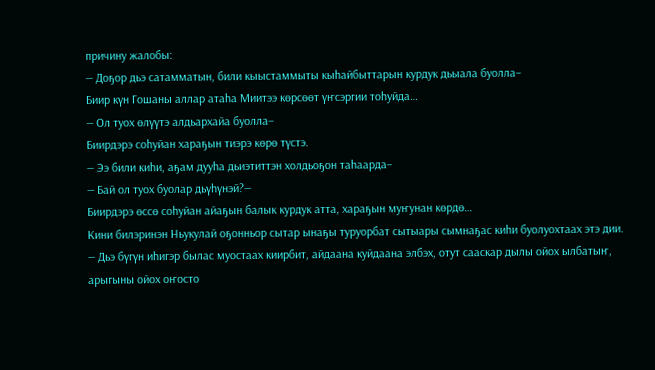причину жалобы:
— Доҕор дьэ сатамматын, били кыыстаммыты кыһайбыттарын курдук дьыала буолла–
Биир күн Гошаны аллар атаһа Миитээ көрсөөт үҥсэргии тоһуйда…
— Ол туох өлүүтэ алдьархайа буолла–
Биирдэрэ соһуйан хараҕын тиэрэ көрө түстэ.
— Ээ били киһи, аҕам дууһа дьиэтиттэн холдьоҕон таһаарда–
— Бай ол туох буолар дьүһүнэй?—
Биирдэрэ өссө соһуйан айаҕын балык курдук атта, хараҕын муҥунан көрдө…
Кини билэринэн Ньукулай оҕонньор сытар ынаҕы туруорбат сытыары сымнаҕас киһи буолуохтаах этэ дии.
— Дьэ бүгүн иһигэр былас муостаах киирбит, айдаана куйдаана элбэх, отут сааскар дылы ойох ылбатыҥ, арыгыны ойох оҥосто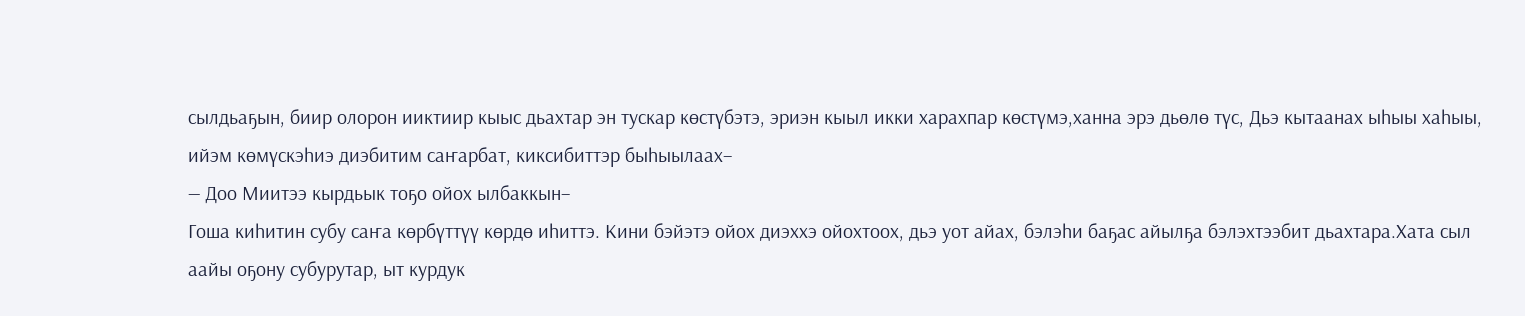сылдьаҕын, биир олорон ииктиир кыыс дьахтар эн тускар көстүбэтэ, эриэн кыыл икки харахпар көстүмэ,ханна эрэ дьөлө түс, Дьэ кытаанах ыһыы хаһыы, ийэм көмүскэһиэ диэбитим саҥарбат, киксибиттэр быһыылаах–
— Доо Миитээ кырдьык тоҕо ойох ылбаккын–
Гоша киһитин субу саҥа көрбүттүү көрдө иһиттэ. Кини бэйэтэ ойох диэххэ ойохтоох, дьэ уот айах, бэлэһи баҕас айылҕа бэлэхтээбит дьахтара.Хата сыл аайы оҕону субурутар, ыт курдук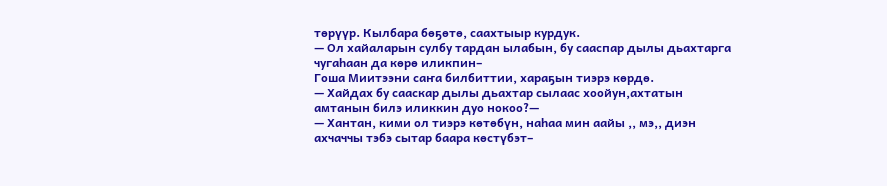төрүүр. Кылбара бөҕөтө, саахтыыр курдук.
— Ол хайаларын сулбу тардан ылабын, бу сааспар дылы дьахтарга чугаһаан да көрө иликпин–
Гоша Миитээни саҥа билбиттии, хараҕын тиэрэ көрдө.
— Хайдах бу сааскар дылы дьахтар сылаас хоойун,ахтатын амтанын билэ иликкин дуо нокоо?—
— Хантан, кими ол тиэрэ көтөбүн, наһаа мин аайы ,, мэ,, диэн ахчаччы тэбэ сытар баара көстүбэт–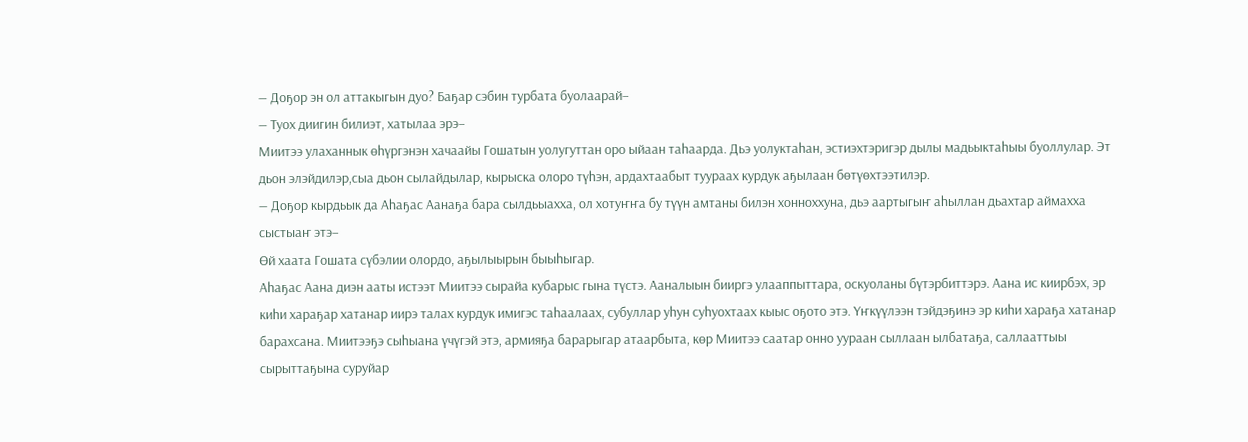— Доҕор эн ол аттакыгын дуо? Баҕар сэбин турбата буолаарай–
— Туох диигин билиэт, хатылаа эрэ–
Миитээ улаханнык өһүргэнэн хачаайы Гошатын уолугуттан оро ыйаан таһаарда. Дьэ уолуктаһан, эстиэхтэригэр дылы мадьыктаһыы буоллулар. Эт дьон элэйдилэр,сыа дьон сылайдылар, кырыска олоро түһэн, ардахтаабыт туураах курдук аҕылаан бөтүөхтээтилэр.
— Доҕор кырдьык да Аһаҕас Аанаҕа бара сылдьыахха, ол хотуҥҥа бу түүн амтаны билэн хонноххуна, дьэ аартыгыҥ аһыллан дьахтар аймахха сыстыаҥ этэ–
Өй хаата Гошата сүбэлии олордо, аҕылыырын быыһыгар.
Аһаҕас Аана диэн ааты истээт Миитээ сырайа кубарыс гына түстэ. Ааналыын бииргэ улааппыттара, оскуоланы бүтэрбиттэрэ. Аана ис киирбэх, эр киһи хараҕар хатанар иирэ талах курдук имигэс таһаалаах, субуллар уһун суһуохтаах кыыс оҕото этэ. Үҥкүүлээн тэйдэҕинэ эр киһи хараҕа хатанар барахсана. Миитээҕэ сыһыана үчүгэй этэ, армияҕа барарыгар атаарбыта, көр Миитээ саатар онно уураан сыллаан ылбатаҕа, саллааттыы сырыттаҕына суруйар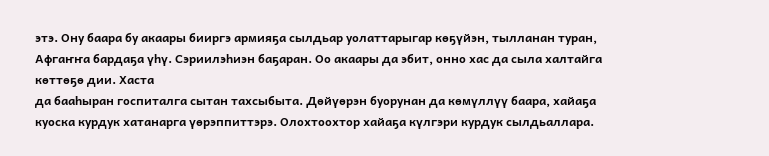этэ. Ону баара бу акаары бииргэ армияҕа сылдьар уолаттарыгар көҕүйэн, тылланан туран, Афгаҥҥа бардаҕа үһү. Сэриилэһиэн баҕаран. Оо акаары да эбит, онно хас да сыла халтайга көттөҕө дии. Хаста
да бааһыран госпиталга сытан тахсыбыта. Дөйүөрэн буорунан да көмүллүү баара, хайаҕа куоска курдук хатанарга үөрэппиттэрэ. Олохтоохтор хайаҕа күлгэри курдук сылдьаллара.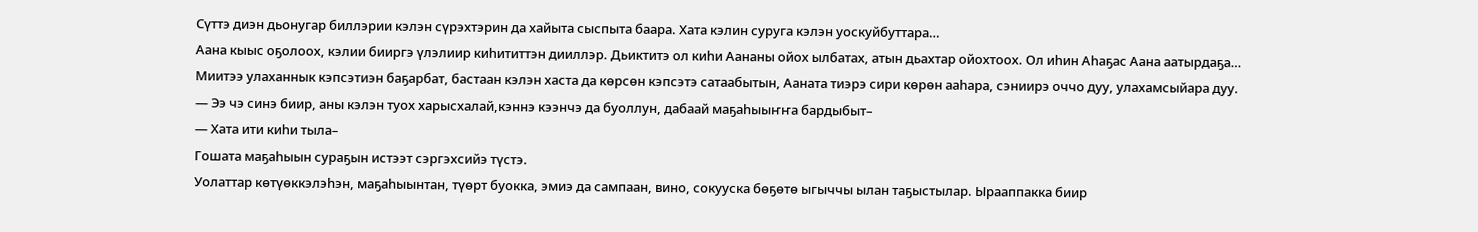Сүттэ диэн дьонугар биллэрии кэлэн сүрэхтэрин да хайыта сыспыта баара. Хата кэлин суруга кэлэн уоскуйбуттара…
Аана кыыс оҕолоох, кэлии бииргэ үлэлиир киһититтэн дииллэр. Дьиктитэ ол киһи Аананы ойох ылбатах, атын дьахтар ойохтоох. Ол иһин Аһаҕас Аана аатырдаҕа…
Миитээ улаханнык кэпсэтиэн баҕарбат, бастаан кэлэн хаста да көрсөн кэпсэтэ сатаабытын, Ааната тиэрэ сири көрөн ааһара, сэниирэ оччо дуу, улахамсыйара дуу.
— Ээ чэ синэ биир, аны кэлэн туох харысхалай,кэннэ кээнчэ да буоллун, дабаай маҕаһыыҥҥа бардыбыт–
— Хата ити киһи тыла–
Гошата маҕаһыын сураҕын истээт сэргэхсийэ түстэ.
Уолаттар көтүөккэлэһэн, маҕаһыынтан, түөрт буокка, эмиэ да сампаан, вино, сокууска бөҕөтө ыгыччы ылан таҕыстылар. Ырааппакка биир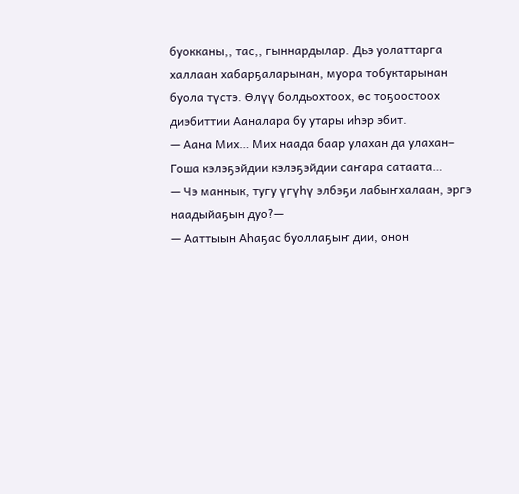буокканы,, тас,, гыннардылар. Дьэ уолаттарга халлаан хабарҕаларынан, муора тобуктарынан буола түстэ. Өлүү болдьохтоох, өс тоҕоостоох диэбиттии Ааналара бу утары иһэр эбит.
— Аана Мих… Мих наада баар улахан да улахан–
Гоша кэлэҕэйдии кэлэҕэйдии саҥара сатаата…
— Чэ маннык, тугу үгүһү элбэҕи лабыҥхалаан, эргэ наадыйаҕын дуо?—
— Ааттыын Аһаҕас буоллаҕыҥ дии, онон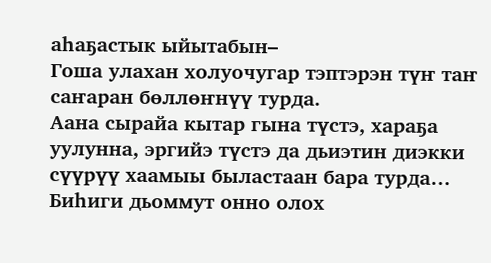аһаҕастык ыйытабын–
Гоша улахан холуочугар тэптэрэн түҥ таҥ саҥаран бөллөҥнүү турда.
Аана сырайа кытар гына түстэ, хараҕа уулунна, эргийэ түстэ да дьиэтин диэкки сүүрүү хаамыы быластаан бара турда…
Биһиги дьоммут онно олох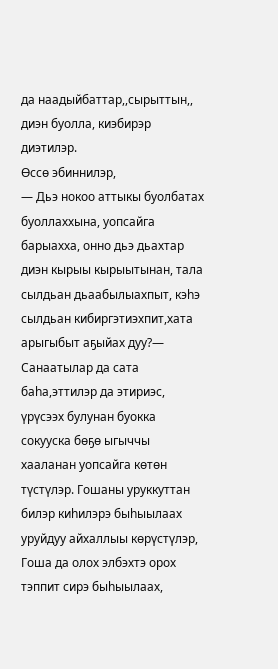да наадыйбаттар,,сырыттын,, диэн буолла, киэбирэр диэтилэр.
Өссө эбиннилэр,
— Дьэ нокоо аттыкы буолбатах буоллаххына, уопсайга барыахха, онно дьэ дьахтар диэн кырыы кырыытынан, тала сылдьан дьаабылыахпыт, кэһэ сылдьан кибиргэтиэхпит,хата арыгыбыт аҕыйах дуу?—
Санаатылар да сата баһа,эттилэр да этириэс, үрүсээх булунан буокка сокууска бөҕө ыгыччы хааланан уопсайга көтөн түстүлэр. Гошаны уруккуттан билэр киһилэрэ быһыылаах уруйдуу айхаллыы көрүстүлэр, Гоша да олох элбэхтэ орох тэппит сирэ быһыылаах,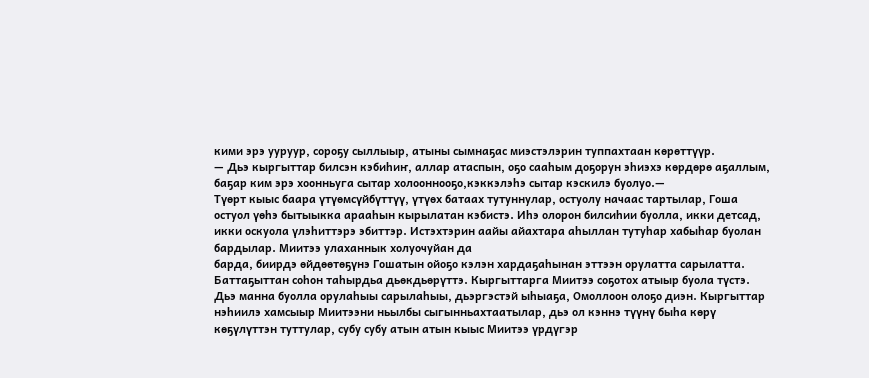кими эрэ ууруур, сороҕу сыллыыр, атыны сымнаҕас миэстэлэрин туппахтаан көрөттүүр.
— Дьэ кыргыттар билсэн кэбиһиҥ, аллар атаспын, оҕо сааһым доҕорун эһиэхэ көрдөрө аҕаллым, баҕар ким эрэ хоонньуга сытар холооннооҕо,кэккэлэһэ сытар кэскилэ буолуо.—
Түөрт кыыс баара үтүөмсүйбүттүү, үтүөх батаах тутуннулар, остуолу начаас тартылар, Гоша остуол үөһэ бытыыкка арааһын кырылатан кэбистэ. Иһэ олорон билсиһии буолла, икки детсад, икки оскуола үлэһиттэрэ эбиттэр. Истэхтэрин аайы айахтара аһыллан тутуһар хабыһар буолан бардылар. Миитээ улаханнык холуочуйан да
барда, биирдэ өйдөөтөҕүнэ Гошатын ойоҕо кэлэн хардаҕаһынан эттээн орулатта сарылатта. Баттаҕыттан соһон таһырдьа дьөкдьөрүттэ. Кыргыттарга Миитээ соҕотох атыыр буола түстэ. Дьэ манна буолла орулаһыы сарылаһыы, дьэргэстэй ыһыаҕа, Омоллоон олоҕо диэн. Кыргыттар нэһиилэ хамсыыр Миитээни ньылбы сыгынньахтаатылар, дьэ ол кэннэ түүнү быһа көрү көҕүлүттэн туттулар, субу субу атын атын кыыс Миитээ үрдүгэр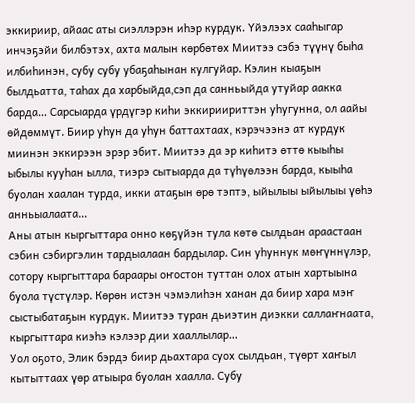эккириир, айаас аты сиэллэрэн иһэр курдук. Үйэлээх сааһыгар инчэҕэйи билбэтэх, ахта малын көрбөтөх Миитээ сэбэ түүнү быһа илбиһинэн, субу субу убаҕаһынан кулгуйар. Кэлин кыаҕын былдьатта, таһах да харбыйда,сэп да санньыйда утуйар аакка барда… Сарсыарда үрдүгэр киһи эккириириттэн уһугунна, ол аайы өйдөммүт. Биир уһун да уһун баттахтаах, кэрэчээнэ ат курдук миинэн эккирээн эрэр эбит. Миитээ да эр киһитэ өттө кыыһы ыбылы кууһан ылла, тиэрэ сытыарда да түһүөлээн барда, кыыһа буолан хаалан турда, икки атаҕын өрө тэптэ, ыйылыы ыйылыы үөһэ анньыалаата…
Аны атын кыргыттара онно көҕүйэн тула көтө сылдьан араастаан сэбин сэбиргэлин тардыалаан бардылар. Син уһуннук мөҥүннүлэр, сотору кыргыттара бараары оҥостон туттан олох атын хартыына буола түстүлэр. Көрөн истэн чэмэлиһэн ханан да биир хара мэҥ сыстыбатаҕын курдук. Миитээ туран дьиэтин диэкки саллаҥнаата, кыргыттара киэһэ кэлээр дии хааллылар…
Уол оҕото, Элик бэрдэ биир дьахтара суох сылдьан, түөрт хаҥыл кытыттаах үөр атыыра буолан хаалла. Субу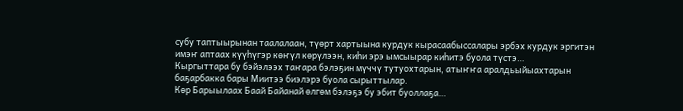субу таптыырынан таалалаан, түөрт хартыына курдук кырасаабыссалары эрбэх курдук эргитэн имэҥ аптаах күүһүгэр көҥүл көрүлээн, киһи эрэ ымсыырар киһитэ буола түстэ…
Кыргыттара бу бэйэлээх таҥара бэлэҕин мүччү тутуохтарын, атыҥҥа аралдьыйыахтарын баҕарбакка бары Миитээ биэлэрэ буола сырыттылар.
Көр Барыылаах Баай Байанай өлгөм бэлэҕэ бу эбит буоллаҕа…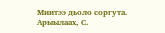Миитээ дьоло соргута.
Арыылаах, С.